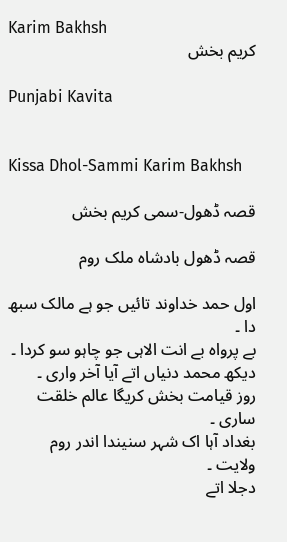Karim Bakhsh
کریم بخش

Punjabi Kavita


Kissa Dhol-Sammi Karim Bakhsh

قصہ ڈھول-سمی کریم بخش

قصہ ڈھول بادشاہ ملک روم

اول حمد خداوند تائیں جو ہے مالک سبھ دا ۔
بے پرواہ بے انت الاہی جو چاہو سو کردا ۔
دیکھ محمد دنیاں اتے آیا آخر واری ۔
روز قیامت بخش کریگا عالم خلقت ساری ۔
بغداد آہا اک شہر سنیندا اندر روم ولایت ۔
دجلا اتے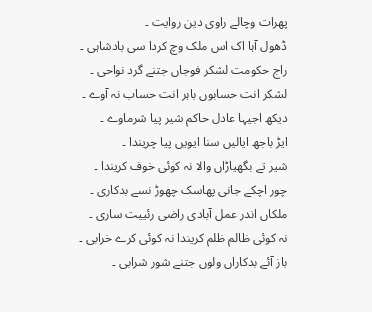پھرات وچالے راوی دین روایت ۔
ڈھول آہا اک اس ملک وچ کردا سی بادشاہی ۔
راج حکومت لشکر فوجاں جتنے گرد نواحی ۔
لشکر انت حسابوں باہر انت حساب نہ آوے ۔
دیکھ اجیہا عادل حاکم شیر پیا شرماوے ۔
ایڑ باجھ ایالیں سنا ایویں پیا چریندا ۔
شیر تے بگھیاڑاں والا نہ کوئی خوف کریندا ۔
چور اچکے جانی پھاسک چھوڑ نسے بدکاری ۔
ملکاں اندر عمل آبادی راضی رئییت ساری ۔
نہ کوئی ظالم ظلم کریندا نہ کوئی کرے خرابی ۔
باز آئے بدکاراں ولوں جتنے شور شرابی ۔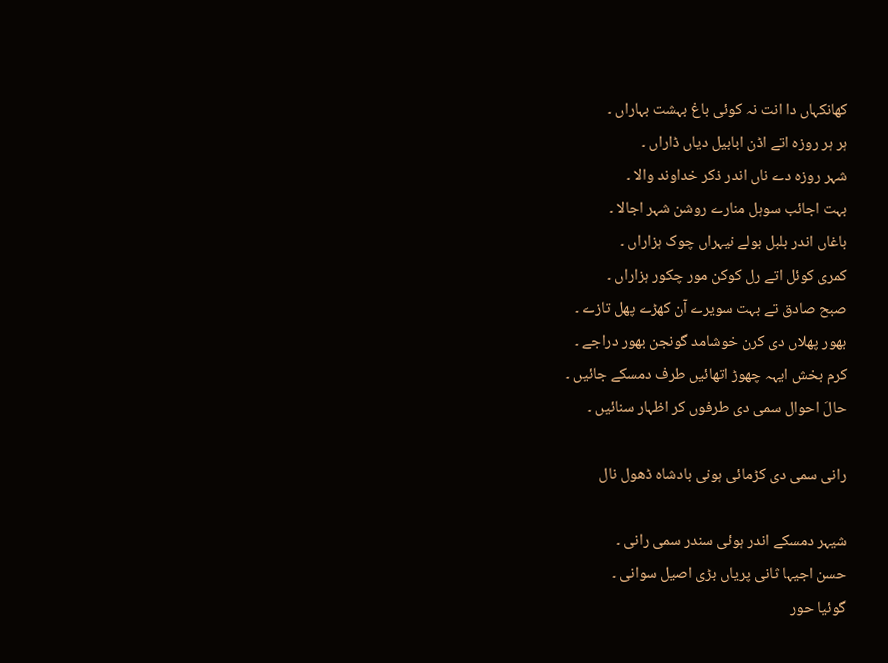کھانکہاں دا انت نہ کوئی باغ بہشت بہاراں ۔
ہر ہر روزہ اتے اڈن ابابیل دیاں ڈاراں ۔
شہر روزہ دے ناں اندر ذکر خداوند والا ۔
بہت اجائب سوہل منارے روشن شہر اجالا ۔
باغاں اندر بلبل بولے نیہراں چوک ہزاراں ۔
کمری کوئل اتے رل کوکن مور چکور ہزاراں ۔
صبح صادق تے بہت سویرے آن کھڑے پھل تازے ۔
بھور پھلاں دی کرن خوشامد گونجن بھور دراجے ۔
کرم بخش ایہہ چھوڑ اتھائیں طرف دمسکے جائیں ۔
حالَ احوال سمی دی طرفوں کر اظہار سنائیں ۔

رانی سمی دی کڑمائی ہونی بادشاہ ڈھول نال

شیہر دمسکے اندر ہوئی سندر سمی رانی ۔
حسن اجیہا ثانی پریاں بڑی اصیل سوانی ۔
گوئیا حور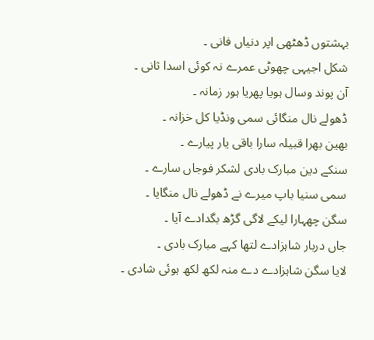بہشتوں ڈھٹھی اپر دنیاں فانی ۔
شکل اجیہی چھوٹی عمرے نہ کوئی اسدا ثانی ۔
آن پوند وسال ہویا پھریا ہور زمانہ ۔
ڈھولے نال منگائی سمی ونڈیا کل خزانہ ۔
بھین بھرا قبیلہ سارا باقی یار پیارے ۔
سنکے دین مبارک بادی لشکر فوجاں سارے ۔
سمی سنیا باپ میرے نے ڈھولے نال منگایا ۔
سگن چھہارا لیکے لاگی گڑھ بگدادے آیا ۔
جاں دربار شاہزادے لتھا کہے مبارک بادی ۔
لایا سگن شاہزادے دے منہ لکھ لکھ ہوئی شادی ۔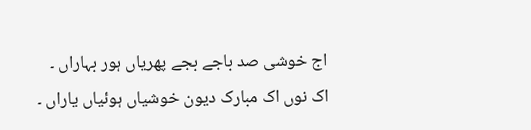اج خوشی صد باجے بجے پھریاں ہور بہاراں ۔
اک نوں اک مبارک دیون خوشیاں ہوئیاں یاراں ۔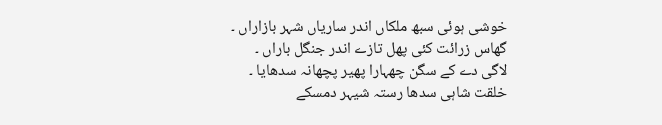خوشی ہوئی سبھ ملکاں اندر ساریاں شہر بازاراں ۔
گھاس زرائت کئی پھل تازے اندر جنگل باراں ۔
لاگی دے کے سگن چھہارا پھیر پچھانہ سدھایا ۔
خلقت شاہی سدھا رستہ شیہر دمسکے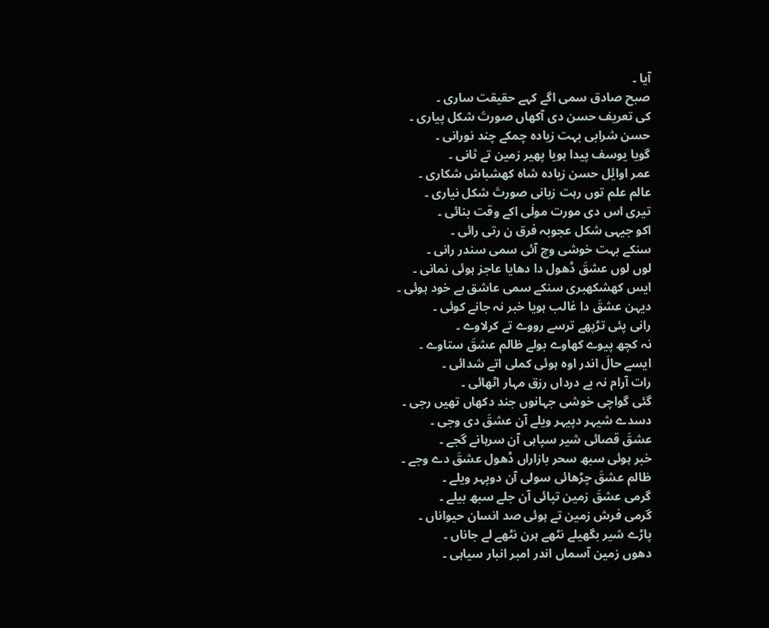آیا ۔
صبح صادق سمی اگے کہے حقیقت ساری ۔
کی تعریف حسن دی آکھاں صورتَ شکل پیاری ۔
حسن شرابی بہت زیادہ چمکے چند نورانی ۔
گویا یوسف پیدا ہویا پھیر زمین تے ثانی ۔
عمر اوایٔل حسن زیادہ شاہ کھشباش شکاری ۔
عالم علم توں رہت زبانی صورتَ شکل نیاری ۔
تیری اس دی مورت مولٰی اکے وقت بنائی ۔
اکو جیہی شکل عجوبہ فرق ن رتی رائی ۔
سنکے بہت خوشی وچ آئی سمی سندر رانی ۔
لوں لوں عشقَ ڈھول دا دھایا عاجز ہوئی نمانی ۔
ایس کھشکھبری سنکے سمی عاشق بے خود ہوئی ۔
دیہن عشقَ دا غالب ہویا خبر نہ جانے کوئی ۔
رانی پئی تڑپھے ترسے رووے تے کرلاوے ۔
نہ کچھ پیوے کھاوے بولے ظالم عشقَ ستاوے ۔
ایسے حالَ اندر اوہ ہوئی کملی اتے شدائی ۔
رات آرام نہ بے درداں رزق مہار اٹھائی ۔
گئی گواچی خوشی جہانوں جند دکھاں تھیں رجی ۔
دسدے شیہر دپیہر ویلے آن عشقَ دی وجی ۔
عشقَ قصائی شیر سپاہی آن سرہانے گجے ۔
خبر ہوئی سبھ سحر بازاراں ڈھول عشقَ دے وجے ۔
ظالم عشقَ چڑھائی سولی آن دوپہر ویلے ۔
گرمی عشقَ زمین تپائی آن جلے سبھ بیلے ۔
گرمی فرش زمین تے ہوئی صد انسان حیواناں ۔
پاڑے شیر بگھیلے نٹھے ہرن نٹھے لے جاناں ۔
دھوں زمین آسماں اندر امبر انبار سیاہی ۔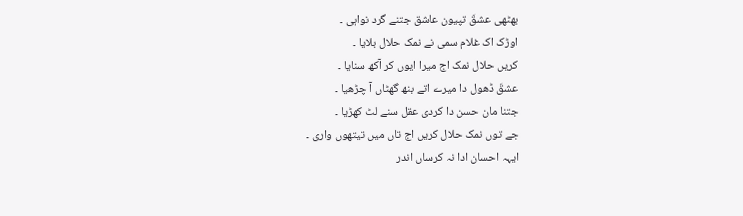بھٹھی عشقَ تپیون عاشق جتنے گرد نواہی ۔
اوڑک اک غلام سمی نے نمک حلال بلایا ۔
کریں حلال نمک اج میرا ایوں کر آکھ سنایا ۔
عشقَ ڈھول دا میرے اتے بنھ گھٹاں آ چڑھیا ۔
جتنا مان حسن دا کردی عقل سنے لٹ کھڑیا ۔
جے توں نمک حلال کریں اج تاں میں تیتھوں واری ۔
ایہہ احسان ادا نہ کرساں اندر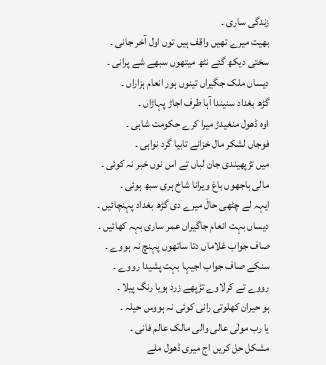زندگی ساری ۔
بھیت میرے تھیں واقف ہیں توں اول آخر جانی ۔
سختی دیکھ گئے نٹھ میتھوں سبھے شے پرانی ۔
دیساں ملک جگیراں تینوں ہور انعام ہزاراں ۔
گڑھ بغداد سنیندا آہا طرف اجاڑ پہاڑاں ۔
اوہ ڈھول منغیدڑ میرا کرے حکومت شاہی ۔
فوجاں لشکر مال خزانے تابیا گرد نواہی ۔
میں تڑپھیندی جان لباں تے اس نوں خبر نہ کوئی ۔
مالی باجھوں باغ ویرانا شاخ ہری سبھ ہوئی ۔
ایہہ لے چٹھی حالَ میرے دی گڑھ بغداد پہنچائیں ۔
دیساں بہت انعام جاگیراں عمر ساری بہہ کھائیں ۔
صاف جواب غلاماں دتا ساتھوں پہنچ نہ ہووے ۔
سنکے صاف جواب اجیہا بہت پشیدا رووے ۔
رووے تے کرلاوے تڑپھے زرد ہویا رنگ پیلا ۔
ہو حیران کھلوتی رانی کوئی نہ ہووس حیلہ ۔
یا رب مولٰی عالی والی مالک عالم فانی ۔
مشکل حل کریں اج میری ڈھول ملے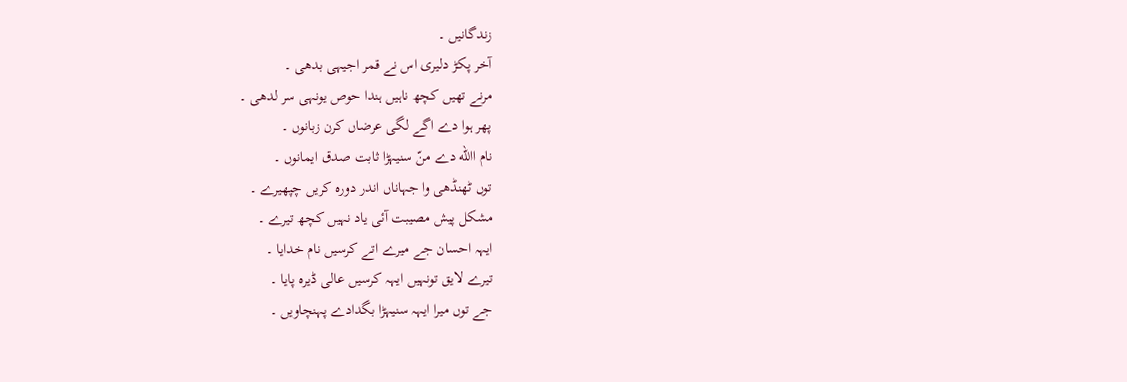زندگانیں ۔
آخر پکڑ دلیری اس نے قمر اجیہی بدھی ۔
مرنے تھیں کچھ ناہیں ہندا حوص یونہی سر لدھی ۔
پھر ہوا دے اگے لگی عرضاں کرن زبانوں ۔
نام االله دے منّ سنیہڑا ثابت صدق ایمانوں ۔
توں ٹھنڈھی وا جہاناں اندر دورہ کریں چپھیرے ۔
مشکل پیش مصیبت آئی یاد نہیں کچھ تیرے ۔
ایہہ احسان جے میرے اتے کرسیں نام خدایا ۔
تیرے لایق تونہیں ایہہ کرسیں عالی ڈیرہ پایا ۔
جے توں میرا ایہہ سنیہڑا بگدادے پہنچاویں ۔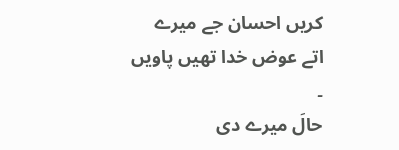کریں احسان جے میرے اتے عوض خدا تھیں پاویں ۔
حالَ میرے دی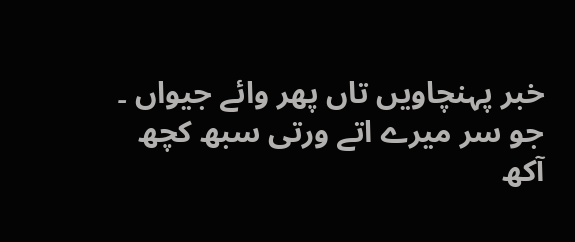خبر پہنچاویں تاں پھر وائے جیواں ۔
جو سر میرے اتے ورتی سبھ کچھ آکھ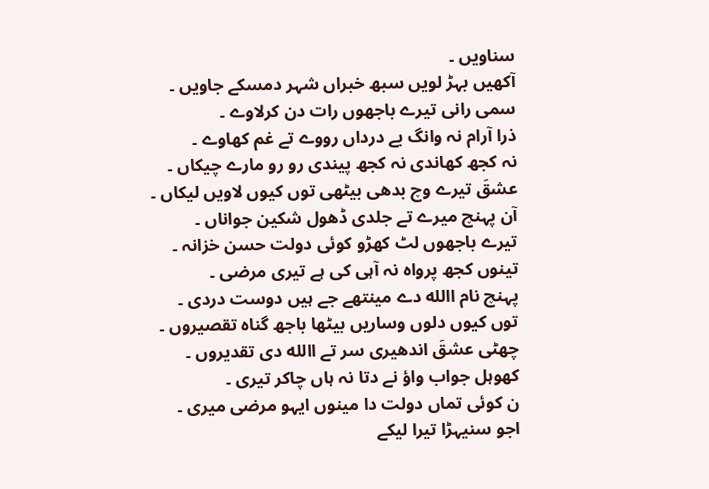سناویں ۔
آکھیں بہڑ لویں سبھ خبراں شہر دمسکے جاویں ۔
سمی رانی تیرے باجھوں رات دن کرلاوے ۔
ذرا آرام نہ وانگ بے درداں رووے تے غم کھاوے ۔
نہ کجھ کھاندی نہ کجھ پیندی رو رو مارے چیکاں ۔
عشقَ تیرے وچ بدھی بیٹھی توں کیوں لاویں لیکاں ۔
آن پہنچ میرے تے جلدی ڈھول شکین جواناں ۔
تیرے باجھوں لٹ کھڑو کوئی دولت حسن خزانہ ۔
تینوں کجھ پرواہ نہ آہی کی ہے تیری مرضی ۔
پہنچ نام االله دے مینتھے جے ہیں دوست دردی ۔
توں کیوں دلوں وساریں بیٹھا باجھ گناہ تقصیروں ۔
چھٹی عشقَ اندھیری سر تے االله دی تقدیروں ۔
کھوہل جواب واؤ نے دتا نہ ہاں چاکر تیری ۔
ن کوئی تماں دولت دا مینوں ایہو مرضی میری ۔
اجو سنیہڑا تیرا لیکے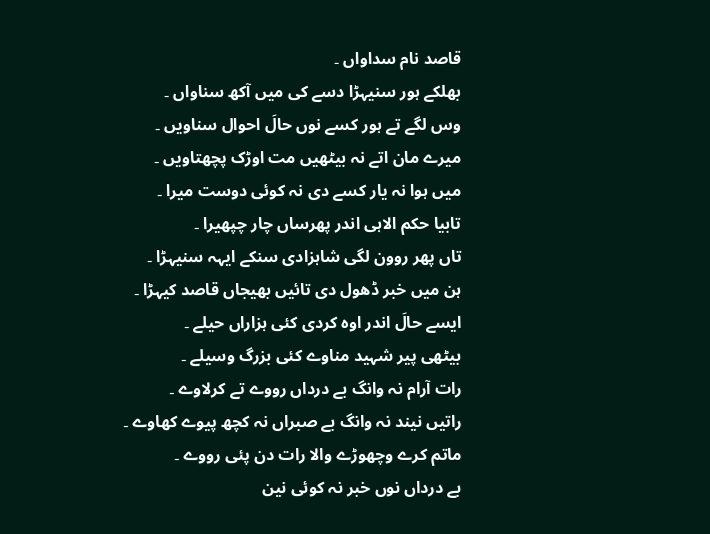قاصد نام سداواں ۔
بھلکے ہور سنیہڑا دسے کی میں آکھ سناواں ۔
وس لگے تے ہور کسے نوں حالَ احوال سناویں ۔
میرے مان اتے نہ بیٹھیں مت اوڑک پچھتاویں ۔
میں ہوا نہ یار کسے دی نہ کوئی دوست میرا ۔
تابیا حکم الاہی اندر پھرساں چار چپھیرا ۔
تاں پھر روون لگی شاہزادی سنکے ایہہ سنیہڑا ۔
ہن میں خبر ڈھول دی تائیں بھیجاں قاصد کیہڑا ۔
ایسے حالَ اندر اوہ کردی کئی ہزاراں حیلے ۔
بیٹھی پیر شہید مناوے کئی بزرگ وسیلے ۔
رات آرام نہ وانگ بے درداں رووے تے کرلاوے ۔
راتیں نیند نہ وانگ بے صبراں نہ کچھ پیوے کھاوے ۔
ماتم کرے وچھوڑے والا رات دن پئی رووے ۔
بے درداں نوں خبر نہ کوئی نین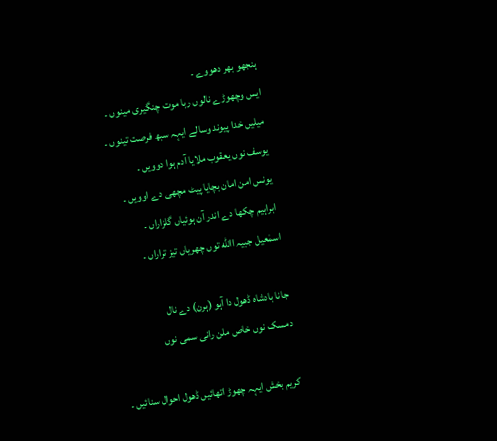ہنجھو بھر دھووے ۔
ایس وچھوڑے نالوں ربا موت چنگیری مینوں ۔
میلیں خدا پیوند وسالے ایہہ سبھ فرصت تینوں ۔
یوسف نوں یعقوب ملایا آدم ہوا دوویں ۔
یونس امن امان بچایا پیٹ مچھی دے اوویں ۔
ابراہیم چکھا دے اندر آن ہوئیاں گلزاراں ۔
اسمٰعیل جبیہ االله توں چھریاں تیز تراراں ۔

جانا بادشاہ ڈھول دا آہو (ہرن) دے نال
دمسک نوں خاص ملن رانی سمی نوں

کریم بخش ایہہ چھوڑ اتھائیں ڈھول احوال سنائیں ۔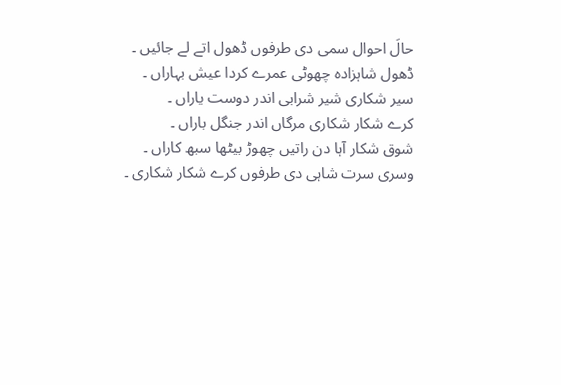حالَ احوال سمی دی طرفوں ڈھول اتے لے جائیں ۔
ڈھول شاہزادہ چھوٹی عمرے کردا عیش بہاراں ۔
سیر شکاری شیر شرابی اندر دوست یاراں ۔
کرے شکار شکاری مرگاں اندر جنگل باراں ۔
شوق شکار آہا دن راتیں چھوڑ بیٹھا سبھ کاراں ۔
وسری سرت شاہی دی طرفوں کرے شکار شکاری ۔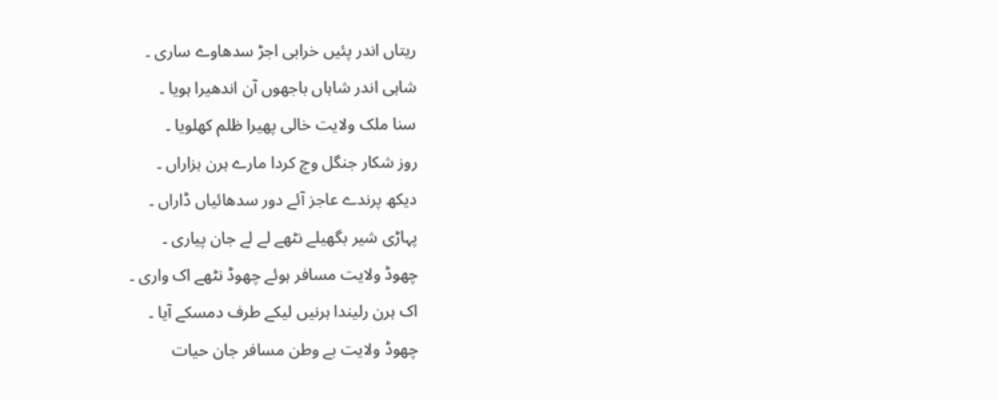ریتاں اندر پئیں خرابی اجڑ سدھاوے ساری ۔
شاہی اندر شاہاں باجھوں آن اندھیرا ہویا ۔
سنا ملک ولایت خالی پھیرا ظلم کھلویا ۔
روز شکار جنگل وچ کردا مارے ہرن ہزاراں ۔
دیکھ پرندے عاجز آئے دور سدھائیاں ڈاراں ۔
پہاڑی شیر بگھیلے نٹھے لے لے جان پیاری ۔
چھوڈ ولایت مسافر ہوئے چھوڈ نٹھے اک واری ۔
اک ہرن رلیندا ہرنیں لیکے طرف دمسکے آیا ۔
چھوڈ ولایت بے وطن مسافر جان حیات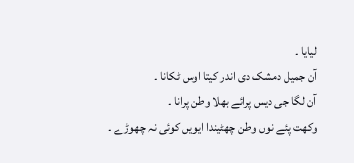لیایا ۔
آن جمیل دمشک دی اندر کیتا اوس ٹکانا ۔
آن لگا جی دیس پرائے بھلا وطن پرانا ۔
وکھت پئے نوں وطن چھٹیندا ایویں کوئی نہ چھوڑے ۔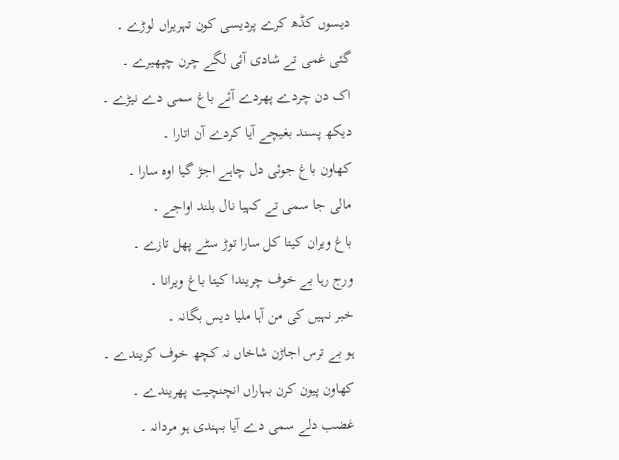دیسوں کڈھ کرے پردیسی کون تہریراں لوڑے ۔
گئی غمی تے شادی آئی لگے چرن چپھیرے ۔
اک دن چردے پھردے آئے باغ سمی دے نیڑے ۔
دیکھ پسند بغیچے آیا کردے آن اتارا ۔
کھاون باغ جوئی دل چاہے اجڑ گیا اوہ سارا ۔
مالی جا سمی تے کہیا نال بلند اواجے ۔
باغ ویران کیتا کل سارا توڑ سٹے پھل تازے ۔
ورج رہا بے خوف چریندا کیتا باغ ویرانا ۔
خبر نہیں کی من آہا ملیا دیس بگانہ ۔
ہو بے ترس اجاڑن شاخاں نہ کچھ خوف کریندے ۔
کھاون پیون کرن بہاراں انچنچیت پھریندے ۔
غضب دلے سمی دے آیا بہندی ہو مردانہ ۔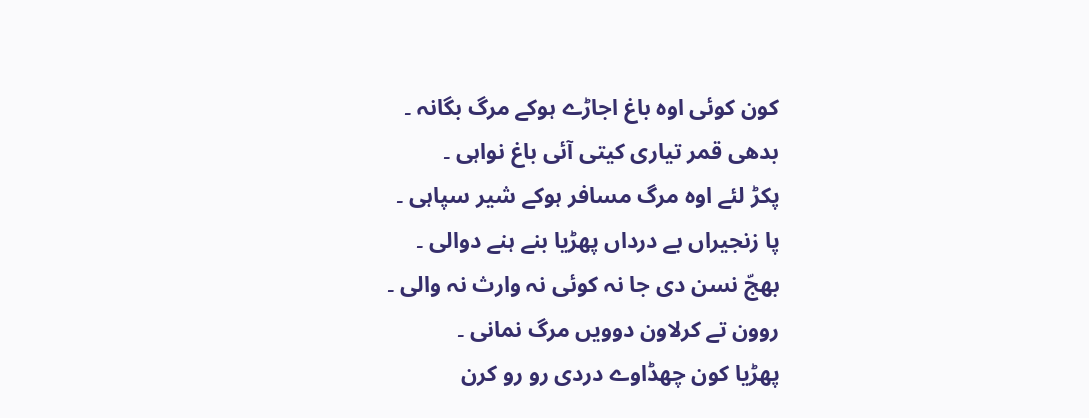کون کوئی اوہ باغ اجاڑے ہوکے مرگ بگانہ ۔
بدھی قمر تیاری کیتی آئی باغ نواہی ۔
پکڑ لئے اوہ مرگ مسافر ہوکے شیر سپاہی ۔
پا زنجیراں بے درداں پھڑیا بنے ہنے دوالی ۔
بھجّ نسن دی جا نہ کوئی نہ وارث نہ والی ۔
روون تے کرلاون دوویں مرگ نمانی ۔
پھڑیا کون چھڈاوے دردی رو رو کرن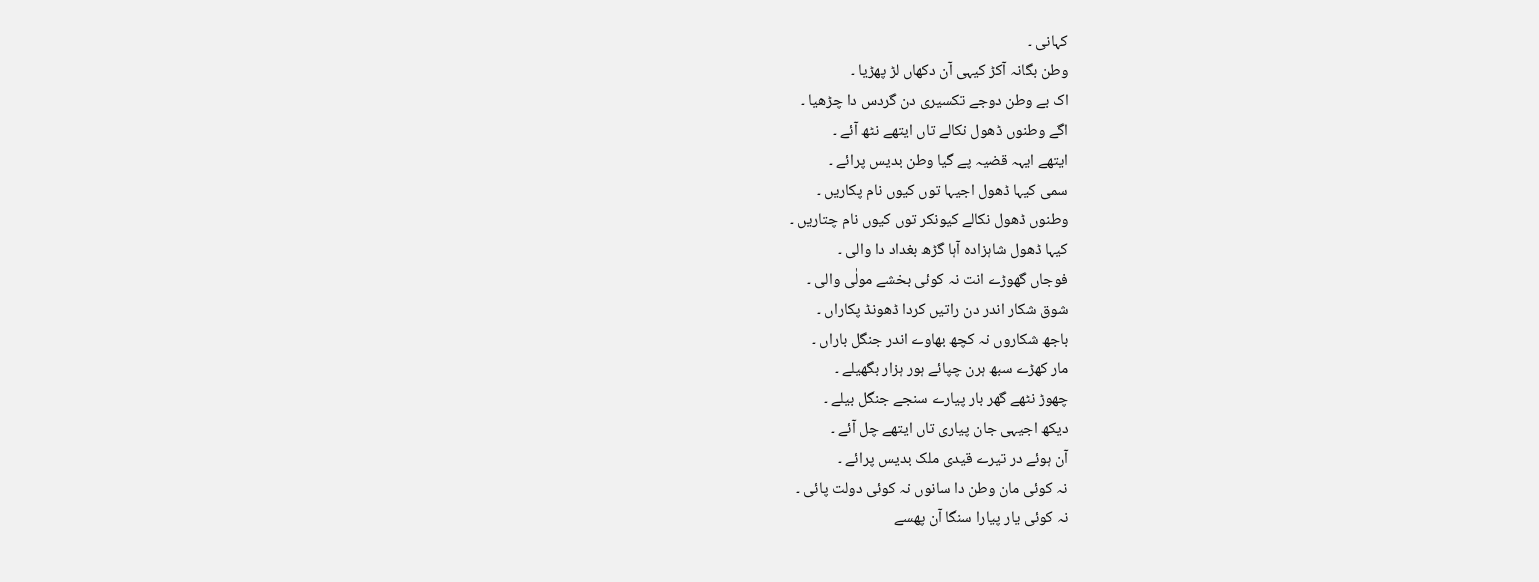کہانی ۔
وطن بگانہ آکڑ کیہی آن دکھاں لڑ پھڑیا ۔
اک بے وطن دوجے تکسیری دن گردس دا چڑھیا ۔
اگے وطنوں ڈھول نکالے تاں ایتھے نٹھ آئے ۔
ایتھے ایہہ قضیہ پے گیا وطن بدیس پرائے ۔
سمی کیہا ڈھول اجیہا توں کیوں نام پکاریں ۔
وطنوں ڈھول نکالے کیونکر توں کیوں نام چتاریں ۔
کیہا ڈھول شاہزادہ آہا گڑھ بغداد دا والی ۔
فوجاں گھوڑے انت نہ کوئی بخشے مولٰی والی ۔
شوق شکار اندر دن راتیں کردا ڈھونڈ پکاراں ۔
باجھ شکاروں نہ کچھ بھاوے اندر جنگل باراں ۔
مار کھڑے سبھ ہرن چپائے ہور ہزار بگھیلے ۔
چھوڑ نٹھے گھر بار پیارے سنجے جنگل بیلے ۔
دیکھ اجیہی جان پیاری تاں ایتھے چل آئے ۔
آن ہوئے در تیرے قیدی ملک بدیس پرائے ۔
نہ کوئی مان وطن دا سانوں نہ کوئی دولت پائی ۔
نہ کوئی یار پیارا سنگا آن پھسے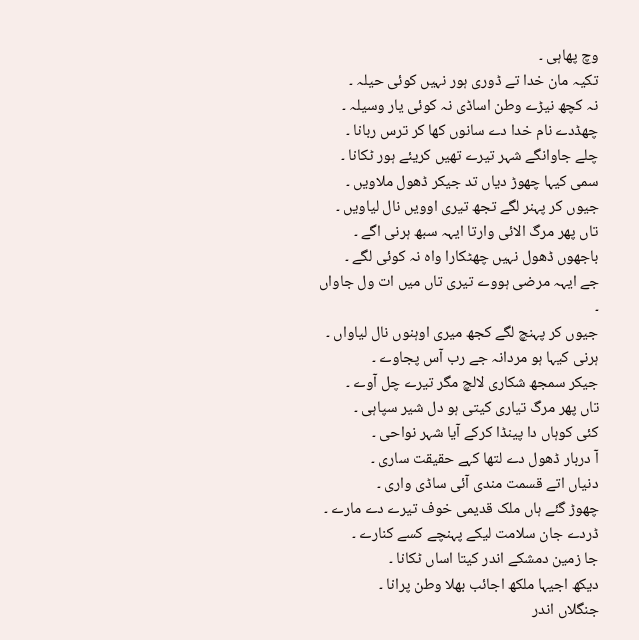وچ پھاہی ۔
تکیہ مان خدا تے ڈوری ہور نہیں کوئی حیلہ ۔
نہ کچھ نیڑے وطن اساڈی نہ کوئی یار وسیلہ ۔
چھڈدے نام خدا دے سانوں کھا کر ترس ربانا ۔
چلے جاوانگے شہر تیرے تھیں کریئے ہور ٹکانا ۔
سمی کیہا چھوڑ دیاں تد جیکر ڈھول ملاویں ۔
جیوں کر پہنر لگے تجھ تیری اوویں نال لیاویں ۔
تاں پھر مرگ الائی وارتا ایہہ سبھ ہرنی اگے ۔
باجھوں ڈھول نہیں چھٹکارا واہ نہ کوئی لگے ۔
جے ایہہ مرضی ہووے تیری تاں میں ات ول جاواں ۔
جیوں کر پہنچ لگے کجھ میری اوہنوں نال لیاواں ۔
ہرنی کیہا ہو مردانہ جے رب آس پجاوے ۔
جیکر سمجھ شکاری لالچ مگر تیرے چل آوے ۔
تاں پھر مرگ تیاری کیتی ہو دل شیر سپاہی ۔
کئی کوہاں دا پینڈا کرکے آیا شہر نواحی ۔
آ دربار ڈھول دے لتھا کہے حقیقت ساری ۔
دنیاں اتے قسمت مندی آئی ساڈی واری ۔
چھوڑ گئے ہاں ملک قدیمی خوف تیرے دے مارے ۔
ڈردے جان سلامت لیکے پہنچے کسے کنارے ۔
جا زمین دمشکے اندر کیتا اساں ٹکانا ۔
دیکھ اجیہا ملکھ اجائب بھلا وطن پرانا ۔
جنگلاں اندر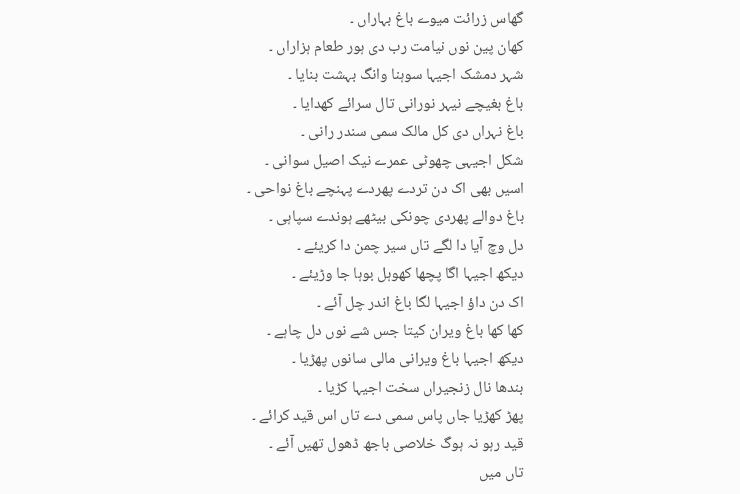گھاس زرائت میوے باغ بہاراں ۔
کھان پین نوں نیامت رب دی ہور طعام ہزاراں ۔
شہر دمشک اجیہا سوہنا وانگ بہشت بنایا ۔
باغ بغیچے نیہر نورانی تال سرائے کھدایا ۔
باغ نہراں دی کل مالک سمی سندر رانی ۔
شکل اجیہی چھوٹی عمرے نیک اصیل سوانی ۔
اسیں بھی اک دن تردے پھردے پہنچے باغ نواحی ۔
باغ دوالے پھردی چونکی بیٹھے ہوندے سپاہی ۔
دل وچ آیا دا لگے تاں سیر چمن دا کریئے ۔
دیکھ اجیہا اگا پچھا کھوہل بوہا جا وڑیئے ۔
اک دن داؤ اجیہا لگا باغ اندر چل آئے ۔
کھا کھا باغ ویران کیتا جس شے نوں دل چاہے ۔
دیکھ اجیہا باغ ویرانی مالی سانوں پھڑیا ۔
بندھا نال زنجیراں سخت اجیہا کڑیا ۔
پھڑ کھڑیا جاں پاس سمی دے تاں اس قید کرائے ۔
قید رہو نہ ہوگ خلاصی باجھ ڈھول تھیں آئے ۔
تاں میں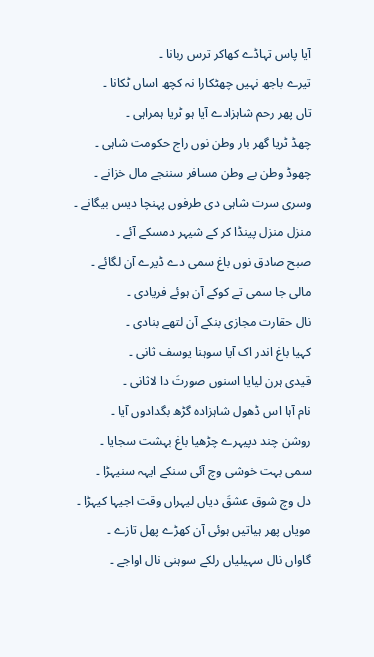آیا پاس تہاڈے کھاکر ترس ربانا ۔
تیرے باجھ نہیں چھٹکارا نہ کچھ اساں ٹکانا ۔
تاں پھر رحم شاہزادے آیا ہو ٹریا ہمراہی ۔
چھڈ ٹریا گھر بار وطن نوں راج حکومت شاہی ۔
چھوڈ وطن بے وطن مسافر سننجے مال خزانے ۔
وسری سرت شاہی دی طرفوں پہنچا دیس بیگانے ۔
منزل منزل پینڈا کر کے شیہر دمسکے آئے ۔
صبح صادق نوں باغ سمی دے ڈیرے آن لگائے ۔
مالی جا سمی تے کوکے آن ہوئے فریادی ۔
نال حقارت مجازی بنکے آن لتھے بنادی ۔
کہیا باغ اندر اک آیا سوہنا یوسف ثانی ۔
قیدی ہرن لیایا اسنوں صورتَ دا لاثانی ۔
نام آہا اس ڈھول شاہزادہ گڑھ بگدادوں آیا ۔
روشن چند دپیہرے چڑھیا باغ بہشت سجایا ۔
سمی بہت خوشی وچ آئی سنکے ایہہ سنیہڑا ۔
دل وچ شوق عشقَ دیاں لیہراں وقت اجیہا کیہڑا ۔
مویاں پھر ہیاتیں ہوئی آن کھڑے پھل تازے ۔
گاواں نال سہیلیاں رلکے سوہنی نال اواجے ۔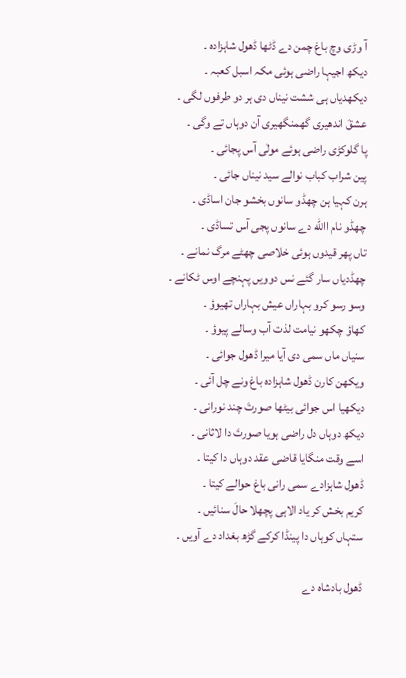آ وڑی وچ باغ چمن دے ڈٹھا ڈھول شاہزادہ ۔
دیکھ اجیہا راضی ہوئی مکہ اسبل کعبہ ۔
دیکھدیاں ہی ششت نیناں دی ہر دو طرفوں لگی ۔
عشقَ اندھیری گھمنگھیری آن دوہاں تے وگی ۔
پا گلوکڑی راضی ہوئے مولٰی آس پجائی ۔
پین شراب کباب نوالے سید نیناں جائی ۔
ہرن کہیا ہن چھڈو سانوں بخشو جان اساڈی ۔
چھڈو نام االله دے سانوں پجی آس تساڈی ۔
تاں پھر قیدوں ہوئی خلاصی چھٹے مرگ نمانے ۔
چھڈدیاں سار گئے نس دوویں پہنچے اوس ٹکانے ۔
وسو رسو کرو بہاراں عیش بہاراں تھیوؤ ۔
کھاؤ چکھو نیامت لذت آب وسالے پیوؤ ۔
سنیاں ماں سمی دی آیا میرا ڈھول جوائی ۔
ویکھن کارن ڈھول شاہزادہ باغ ونے چل آئی ۔
دیکھیا اس جوائی بیٹھا صورتَ چند نورانی ۔
دیکھ دوہاں دل راضی ہویا صورتَ دا لاثانی ۔
اسے وقت منگایا قاضی عقد دوہاں دا کیتا ۔
ڈھول شاہزادے سمی رانی باغ حوالے کیتا ۔
کریم بخش کر یاد الاہی پچھلا حالَ سنائیں ۔
ستہاں کوہاں دا پینڈا کرکے گڑھ بغداد دے آویں ۔

ڈھول بادشاہ دے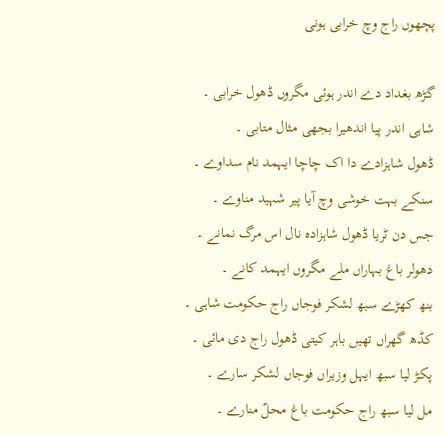پچھوں راج وچ خرابی ہونی

گڑھ بغداد دے اندر ہوئی مگروں ڈھول خرابی ۔
شاہی اندر پیا اندھیرا بجھی مثال متابی ۔
ڈھول شاہزادے دا اک چاچا ایہمد نام سداوے ۔
سنکے بہت خوشی وچ آیا پیر شہید مناوے ۔
جس دن ٹریا ڈھول شاہزادہ نال اس مرگ نمانے ۔
دھولر باغ بہاراں ملے مگروں ایہمد کانے ۔
بنھ کھڑے سبھ لشکر فوجاں راج حکومت شاہی ۔
کڈھ گھراں تھیں باہر کیتی ڈھول راج دی مائی ۔
پکڑ لیا سبھ ایہل وزیراں فوجاں لشکر سارے ۔
مل لیا سبھ راج حکومت باغ محلّ منارے ۔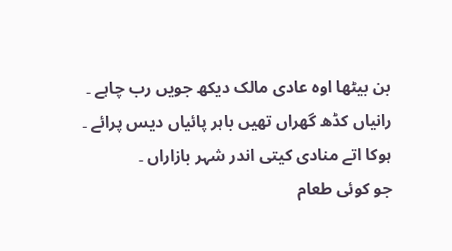بن بیٹھا اوہ عادی مالک دیکھ جویں رب چاہے ۔
رانیاں کڈھ گھراں تھیں باہر پائیاں دیس پرائے ۔
ہوکا اتے منادی کیتی اندر شہر بازاراں ۔
جو کوئی طعام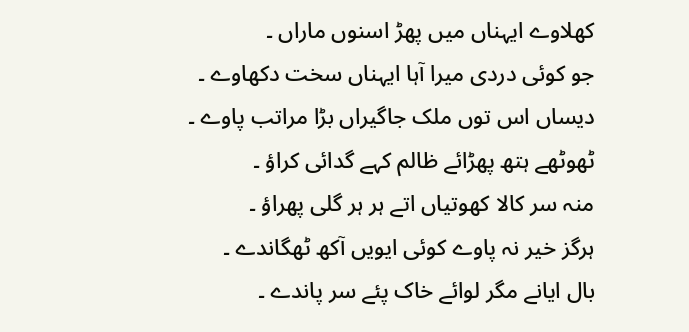کھلاوے ایہناں میں پھڑ اسنوں ماراں ۔
جو کوئی دردی میرا آہا ایہناں سخت دکھاوے ۔
دیساں اس توں ملک جاگیراں بڑا مراتب پاوے ۔
ٹھوٹھے ہتھ پھڑائے ظالم کہے گدائی کراؤ ۔
منہ سر کالا کھوتیاں اتے ہر ہر گلی پھراؤ ۔
ہرگز خیر نہ پاوے کوئی ایویں آکھ ٹھگاندے ۔
بال ایانے مگر لوائے خاک پئے سر پاندے ۔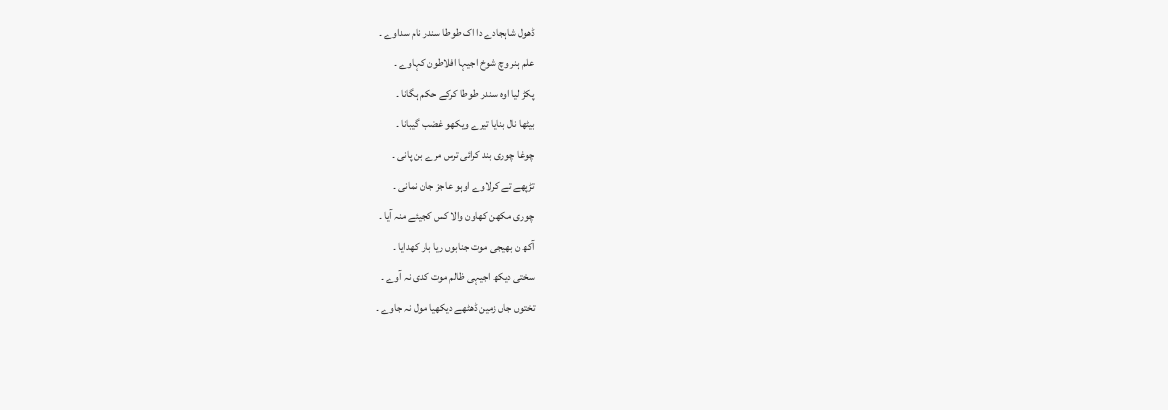ڈھول شاہجادے دا اک طوطا سندر نام سداوے ۔
علم ہنر وچ شوخ اجیہا افلاطون کہاوے ۔
پکڑ لیا اوہ سندر طوطا کرکے حکم ہگانا ۔
بیٹھا نال بنایا تیرے ویکھو غضب گیبانا ۔
چوغا چوری بند کرائی ترس مرے بن پانی ۔
تڑپھے تے کرلاوے اوہو عاجز جان نمانی ۔
چوری مکھن کھاون والا کس کجیئے منہ آیا ۔
آکھ ن بھیجی موت جنابوں ریا بار کھدایا ۔
سختی دیکھ اجیہی ظالم موت کدی نہ آوے ۔
تختوں جاں زمین ڈھٹھے دیکھیا مول نہ جاوے ۔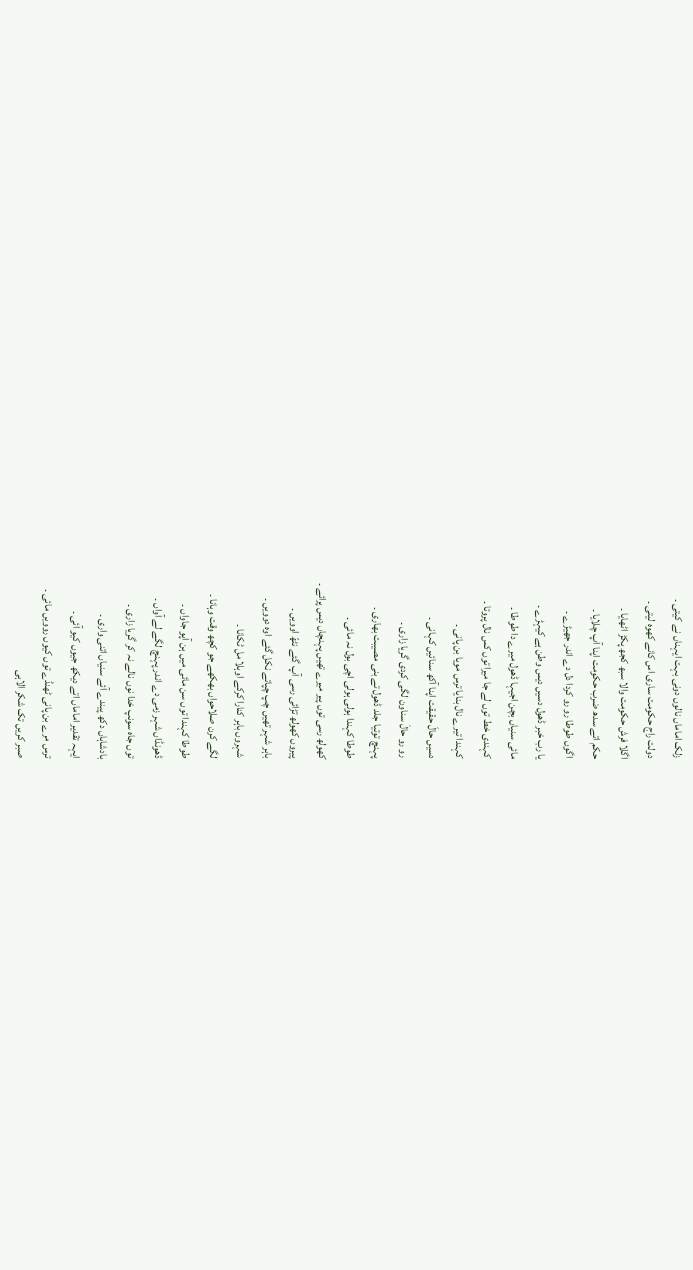زلک اماماں نالوں دونی بہت ایہناں نے کیتی ۔
دولت راج حکومت ساری اس کانے کھوہ لیتی ۔
اگلا فرش حکومت والا سبھ کجھ پکڑ اٹھایا ۔
حکم اتے سدھ ضرب حکومت اپنا آپ چلایا ۔
اگوں طوطا رو رو کردا دل دے اندر جھیڑے ۔
یا رب خبر ڈھول دسیں دیس وطن ہے کیہڑے ۔
مائی سنیاں بچن اجیہا ڈھول میرے دا طوطا ۔
کہندی خط توں لے جا میرا توں کس نال پروتا ۔
کہندا تیرے نال بنایا ترس مویا بن پانی ۔
دسیں حالَ حقیقت اپنا آکھ سنائیں کہانی ۔
رو رو حالَ سناون لگی کردی گریا زاری ۔
پہنچ توتیا جلد ڈھول تے بنی مصیبت بھاری ۔
طوطا کہندا ہولی ہولی اچی بول نہ مائی ۔
کھولھ رسی توں پیر میرے تھیں پہنچاں دیس پرائے ۔
پیروں کھولھ تڑائی رسی آپ گئے نٹھّ اوویں ۔
باہر شہر تھیں چپ چپاتے نکل گئے اوہ دوویں ۔
شہروں باہر کنارا کرکے اوہلا مل ٹکانا ۔
لگے کرن صلاحواں بھکھے جو کچھ وقت وہانا ۔
طوطا کہندا توں سن مائی میں ہن آپو جاواں ۔
ڈھونڈاں شہر زمی دے اندر پہنچ لگے لے آواں ۔
توں جاہ سونپ خدا نوں نالے نہ کر گریا زاری ۔
بادشاہاں دکھ پیندے آئے سنیاں اتنی واری ۔
ایہہ تقدیر اماماں اتے دیکھ جیوں کیو آئی ۔
ترس مرے بن پانی ٹھنڈے توں کیوں روویں مائی ۔
صبر کریں تک شکر الاہی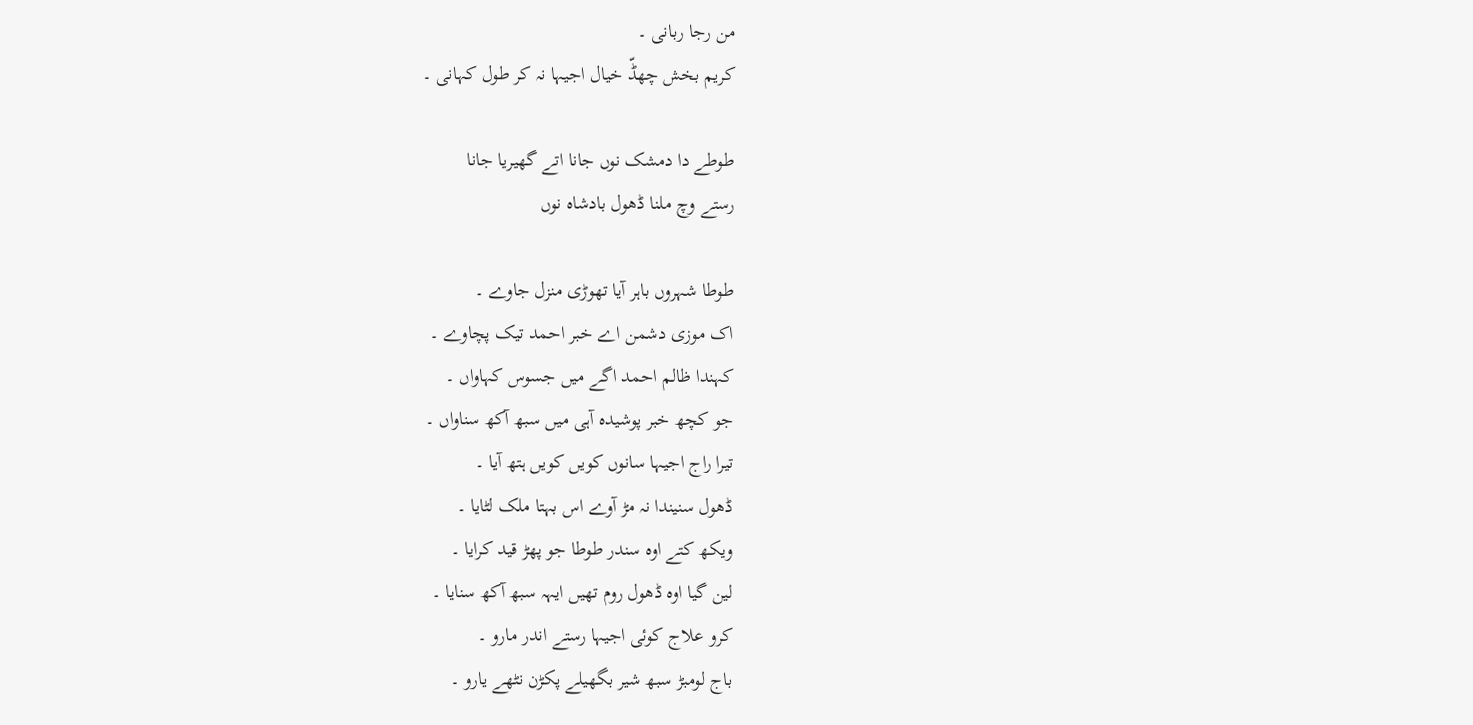من رجا ربانی ۔
کریم بخش چھڈّ خیال اجیہا نہ کر طول کہانی ۔

طوطے دا دمشک نوں جانا اتے گھیریا جانا
رستے وچ ملنا ڈھول بادشاہ نوں

طوطا شہروں باہر آیا تھوڑی منزل جاوے ۔
اک موزی دشمن اے خبر احمد تیک پچاوے ۔
کہندا ظالم احمد اگے میں جسوس کہاواں ۔
جو کچھ خبر پوشیدہ آہی میں سبھ آکھ سناواں ۔
تیرا راج اجیہا سانوں کویں کویں ہتھ آیا ۔
ڈھول سنیندا نہ مڑ آوے اس بہتا ملک لٹایا ۔
ویکھ کتے اوہ سندر طوطا جو پھڑ قید کرایا ۔
لین گیا اوہ ڈھول روم تھیں ایہہ سبھ آکھ سنایا ۔
کرو علاج کوئی اجیہا رستے اندر مارو ۔
باج لومبڑ سبھ شیر بگھیلے پکڑن نٹھے یارو ۔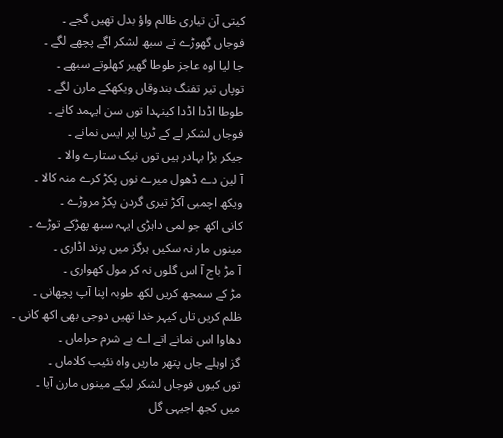کیتی آن تیاری ظالم واؤ بدل تھیں گجے ۔
فوجاں گھوڑے تے سبھ لشکر اگے پچھے لگے ۔
جا لیا اوہ عاجز طوطا گھیر کھلوتے سبھے ۔
توپاں تیر تفنگ بندوقاں ویکھکے مارن لگے ۔
طوطا اڈدا اڈدا کینہدا توں سن ایہمد کانے ۔
فوجاں لشکر لے کے ٹریا اپر ایس نمانے ۔
جیکر بڑا بہادر ہیں توں نیک ستارے والا ۔
آ لین دے ڈھول میرے نوں پکڑ کرے منہ کالا ۔
ویکھ اچمبی آکڑ تیری گردن پکڑ مروڑے ۔
کانی اکھ جو لمی داہڑی ایہہ سبھ پھڑکے توڑے ۔
مینوں مار نہ سکیں ہرگز میں پرند اڈاری ۔
آ مڑ باج آ اس گلوں نہ کر مول کھواری ۔
مڑ کے سمجھ کریں لکھ طوبہ اپنا آپ پچھانی ۔
ظلم کریں تاں کیہر خدا تھیں دوجی بھی اکھ کانی ۔
دھاوا اس نمانے اتے اے بے شرم حراماں ۔
گز اوہلے جاں پتھر ماریں واہ نئیب کلاماں ۔
توں کیوں فوجاں لشکر لیکے مینوں مارن آیا ۔
میں کجھ اجیہی گل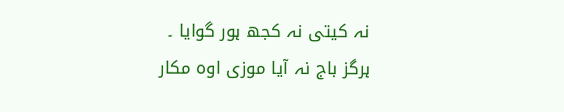نہ کیتی نہ کجھ ہور گوایا ۔
ہرگز باج نہ آیا موزی اوہ مکار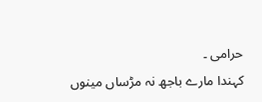حرامی ۔
کہندا مارے باجھ نہ مڑساں مینوں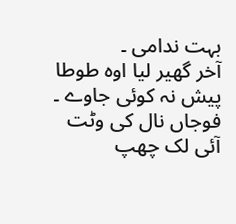بہت ندامی ۔
آخر گھیر لیا اوہ طوطا پیش نہ کوئی جاوے ۔
فوجاں نال کی وٹت آئی لک چھپ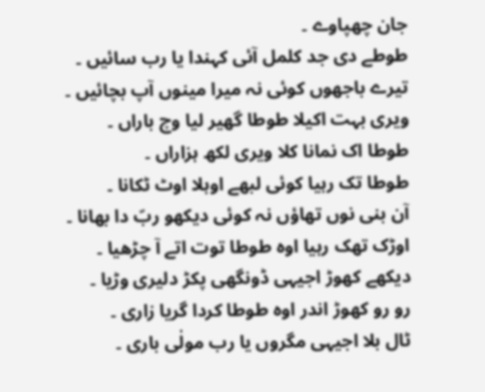جان چھپاوے ۔
طوطے دی جد کلمل آئی کہندا یا رب سائیں ۔
تیرے باجھوں کوئی نہ میرا مینوں آپ بچائیں ۔
ویری بہت اکیلا طوطا گھیر لیا وچ باراں ۔
طوطا اک نمانا کلا ویری لکھ ہزاراں ۔
طوطا تک رہیا کوئی لبھے اوہلا اوٹ ٹکانا ۔
آن بنی نوں تھاؤں نہ کوئی دیکھو ربّ دا بھانا ۔
اوڑک تھک رہیا اوہ طوطا توت اتے آ چڑھیا ۔
دیکھے کھوڑ اجیہی ڈونگھی پکڑ دلیری وڑیا ۔
رو رو کھوڑ اندر اوہ طوطا کردا گریا زاری ۔
ٹال بلا اجیہی مگروں یا رب مولٰی باری ۔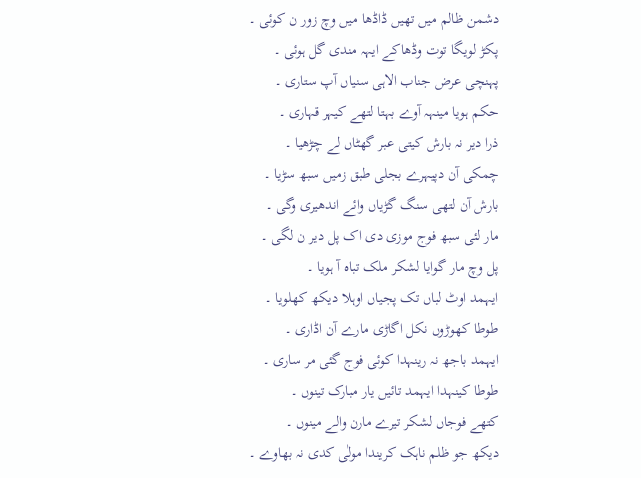دشمن ظالم میں تھیں ڈاڈھا میں وچ زور ن کوئی ۔
پکڑ لویگا توت وڈھاکے ایہہ مندی گل ہوئی ۔
پہنچی عرض جناب الاہی سنیاں آپ ستاری ۔
حکم ہویا مینہہ آوے بہتا لتھے کیہر قہاری ۔
ذرا دیر نہ بارش کیتی عبر گھٹاں لے چڑھیا ۔
چمکی آن دپیہرے بجلی طبق زمیں سبھ سڑیا ۔
بارش آن لتھی سنگ گڑیاں وائے اندھیری وگی ۔
مار لئی سبھ فوج موزی دی اک پل دیر ن لگی ۔
پل وچ مار گوایا لشکر ملک تباہ آ ہویا ۔
ایہمد اوٹ لباں تک پجیاں اوہلا دیکھ کھلویا ۔
طوطا کھوڑوں نکل اگاڑی مارے آن اڈاری ۔
ایہمد باجھ نہ رینہدا کوئی فوج گئی مر ساری ۔
طوطا کینہدا ایہمد تائیں یار مبارک تینوں ۔
کتھے فوجاں لشکر تیرے مارن والے مینوں ۔
دیکھ جو ظلم ناہک کریندا مولٰی کدی نہ بھاوے ۔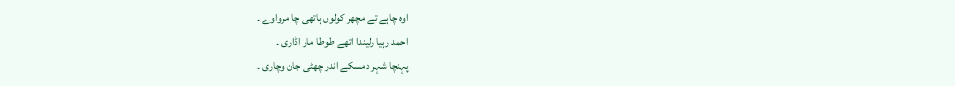اوہ چاہے تے مچھر کولوں ہاتھی چا مرواوے ۔
احمد رہیا رلیندا اتھے طوطا مار اڈاری ۔
پہنچا شہر دمسکے اندر چھٹی جان وچاری ۔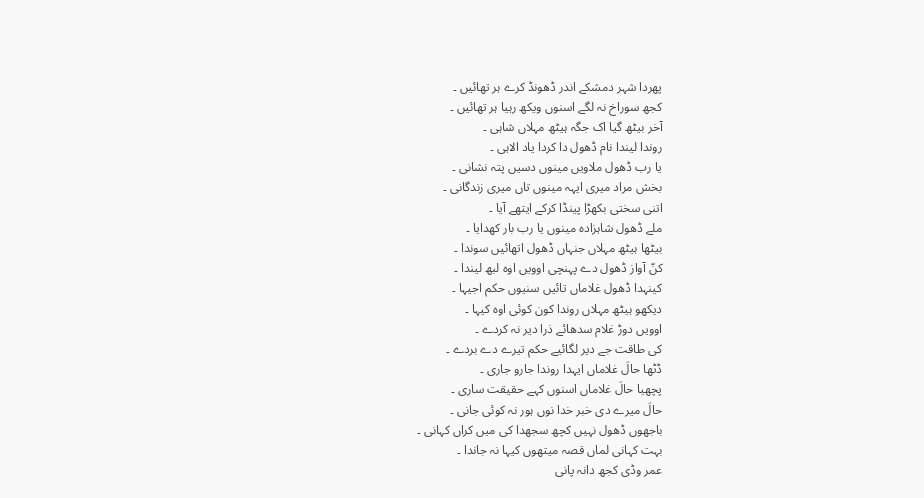پھردا شہر دمشکے اندر ڈھونڈ کرے ہر تھائیں ۔
کجھ سوراخ نہ لگے اسنوں ویکھ رہیا ہر تھائیں ۔
آخر بیٹھ گیا اک جگہ ہیٹھ مہلاں شاہی ۔
روندا لیندا نام ڈھول دا کردا یاد الاہی ۔
یا رب ڈھول ملاویں مینوں دسیں پتہ نشانی ۔
بخش مراد میری ایہہ مینوں تاں میری زندگانی ۔
اتنی سختی بکھڑا پینڈا کرکے ایتھے آیا ۔
ملے ڈھول شاہزادہ مینوں یا رب بار کھدایا ۔
بیٹھا ہیٹھ مہلاں جنہاں ڈھول اتھائیں سوندا ۔
کنّ آواز ڈھول دے پہنچی اوویں اوہ لبھ لیندا ۔
کینہدا ڈھول غلاماں تائیں سنیوں حکم اجیہا ۔
دیکھو ہیٹھ مہلاں روندا کون کوئی اوہ کیہا ۔
اوویں دوڑ غلام سدھائے ذرا دیر نہ کردے ۔
کی طاقت جے دیر لگائیے حکم تیرے دے بردے ۔
ڈٹھا حالَ غلاماں ایہدا روندا جارو جاری ۔
پچھیا حالَ غلاماں اسنوں کہے حقیقت ساری ۔
حالَ میرے دی خبر خدا نوں ہور نہ کوئی جانی ۔
باجھوں ڈھول نہیں کچھ سجھدا کی میں کراں کہانی ۔
بہت کہانی لماں قصہ میتھوں کیہا نہ جاندا ۔
عمر وڈی کجھ دانہ پانی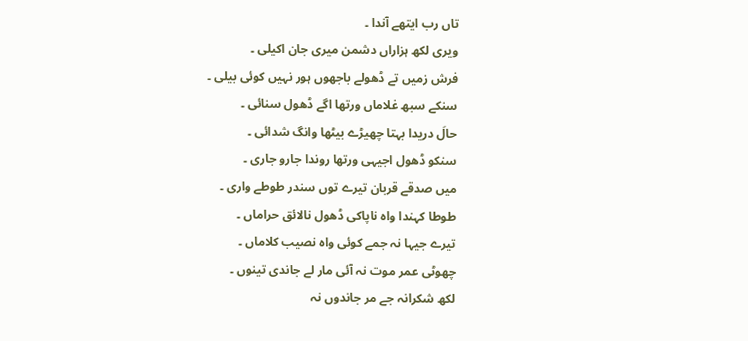تاں رب ایتھے آندا ۔
ویری لکھ ہزاراں دشمن میری جان اکیلی ۔
فرش زمیں تے ڈھولے باجھوں ہور نہیں کوئی بیلی ۔
سنکے سبھ غلاماں ورتھا اگے ڈھول سنائی ۔
حالَ دریدا بہتا چھیڑے بیٹھا وانگ شدائی ۔
سنکو ڈھول اجیہی ورتھا روندا جارو جاری ۔
میں صدقے قربان تیرے توں سندر طوطے واری ۔
طوطا کہندا واہ ناپاکی ڈھول نالائق حراماں ۔
تیرے جیہا نہ جمے کوئی واہ نصیب کلاماں ۔
چھوٹی عمر موت نہ آئی مار لے جاندی تینوں ۔
لکھ شکرانہ جے مر جاندوں نہ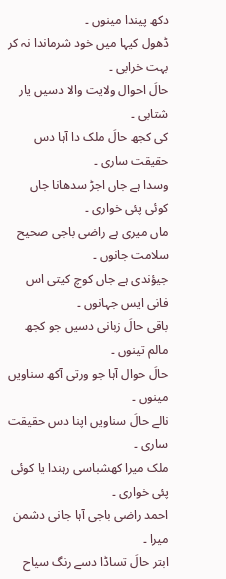دکھ پیندا مینوں ۔
ڈھول کیہا میں خود شرماندا نہ کر بہت خرابی ۔
حالَ احوال ولایت والا دسیں یار شتابی ۔
کی کجھ حالَ ملک دا آہا دس حقیقت ساری ۔
وسدا ہے جاں اجڑ سدھانا جاں کوئی پئی خواری ۔
ماں میری ہے راضی باجی صحیح سلامت جانوں ۔
جیؤندی ہے جاں کوچ کیتی اس فانی ایس جہانوں ۔
باقی حالَ زبانی دسیں جو کجھ مالم تینوں ۔
حالَ حوال آہا جو ورتی آکھ سناویں مینوں ۔
نالے حالَ سناویں اپنا دس حقیقت ساری ۔
ملک میرا کھشباسی رہندا یا کوئی پئی خواری ۔
احمد راضی باجی آہا جانی دشمن میرا ۔
ابتر حالَ تساڈا دسے رنگ سیاح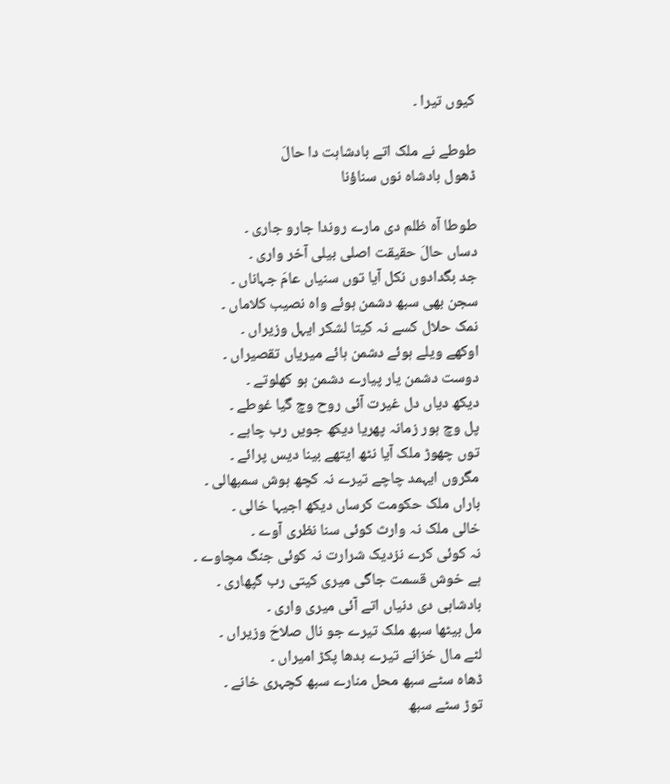کیوں تیرا ۔

طوطے نے ملک اتے بادشاہت دا حالَ
ڈھول بادشاہ نوں سناؤنا

طوطا آہ ظلم دی مارے روندا جارو جاری ۔
دساں حالَ حقیقت اصلی بیلی آخر واری ۔
جد بگدادوں نکل آیا توں سنیاں عامَ جہاناں ۔
سجن بھی سبھ دشمن ہوئے واہ نصیب کلاماں ۔
نمک حلال کسے نہ کیتا لشکر ایہل وزیراں ۔
اوکھے ویلے ہوئے دشمن ہائے میریاں تقصیراں ۔
دوست دشمن یار پیارے دشمن ہو کھلوتے ۔
دیکھ دیاں دل غیرت آئی روح وچ گیا غوطے ۔
پل وچ ہور زمانہ پھریا دیکھ جویں رب چاہے ۔
توں چھوڑ ملک آیا نٹھ ایتھے بینا دیس پرائے ۔
مگروں ایہمد چاچے تیرے نہ کچھ ہوش سمبھالی ۔
باراں ملک حکومت کرساں دیکھ اجیہا خالی ۔
خالی ملک نہ وارث کوئی سنا نظری آوے ۔
نہ کوئی کرے نزدیک شرارت نہ کوئی جنگ مچاوے ۔
ہے خوش قسمت جاگی میری کیتی رب گپھاری ۔
بادشاہی دی دنیاں اتے آئی میری واری ۔
مل بیٹھا سبھ ملک تیرے جو نال صلاحَ وزیراں ۔
لٹے مال خزانے تیرے بدھا پکڑ امیراں ۔
ڈھاہ سٹے سبھ محل منارے سبھ کچہری خانے ۔
توڑ سٹے سبھ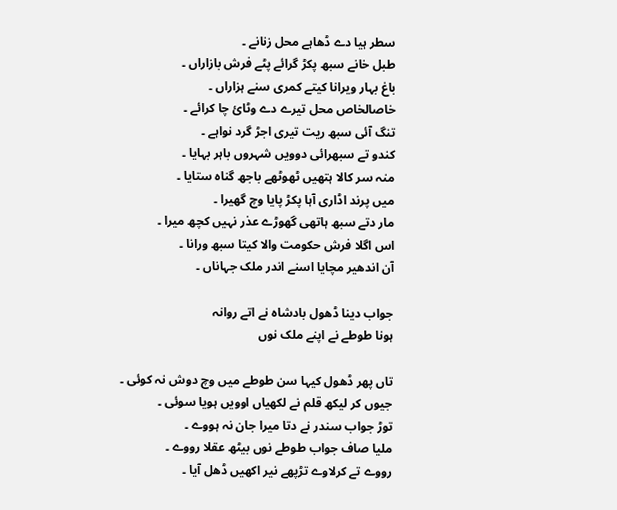سطر ہیا دے ڈھاہے محل زنانے ۔
طبل خانے سبھ پکڑ گرائے پٹے فرش بازاراں ۔
باغ بہار ویرانا کیتے کمری سنے ہزاراں ۔
خاصالخاص محل تیرے دے وٹائ چا کرائے ۔
تنگ آئی سبھ ریت تیری اجڑ گرد نواہے ۔
کندو تے سبھرائی دوویں شہروں باہر بہایا ۔
منہ سر کالا ہتھیں ٹھوٹھے باجھ گناہ ستایا ۔
میں پرند اڈاری آہا پکڑ پایا وچ گھیرا ۔
مار دتے سبھ ہاتھی گھوڑے عذر نہیں کچھ میرا ۔
اس اگلا فرش حکومت والا کیتا سبھ ورانا ۔
آن اندھیر مچایا اسنے اندر ملک جہاناں ۔

جواب دینا ڈھول بادشاہ نے اتے روانہ
ہونا طوطے نے اپنے ملک نوں

تاں پھر ڈھول کیہا سن طوطے میں وچ دوش نہ کوئی ۔
جیوں کر لیکھ قلم نے لکھیاں اوویں ہویا سوئی ۔
توڑ جواب سندر نے دتا میرا جان نہ ہووے ۔
ملیا صاف جواب طوطے نوں بیٹھ عقلا رووے ۔
رووے تے کرلاوے تڑپھے نیر اکھیں ڈھل آیا ۔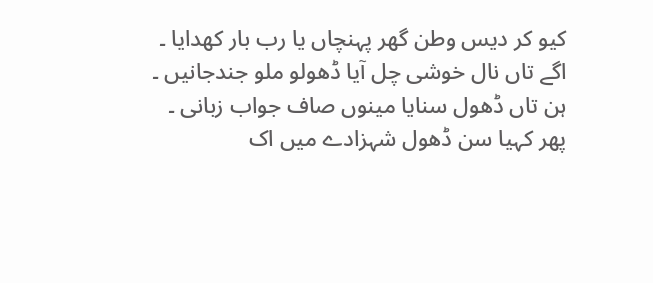کیو کر دیس وطن گھر پہنچاں یا رب بار کھدایا ۔
اگے تاں نال خوشی چل آیا ڈھولو ملو جندجانیں ۔
ہن تاں ڈھول سنایا مینوں صاف جواب زبانی ۔
پھر کہیا سن ڈھول شہزادے میں اک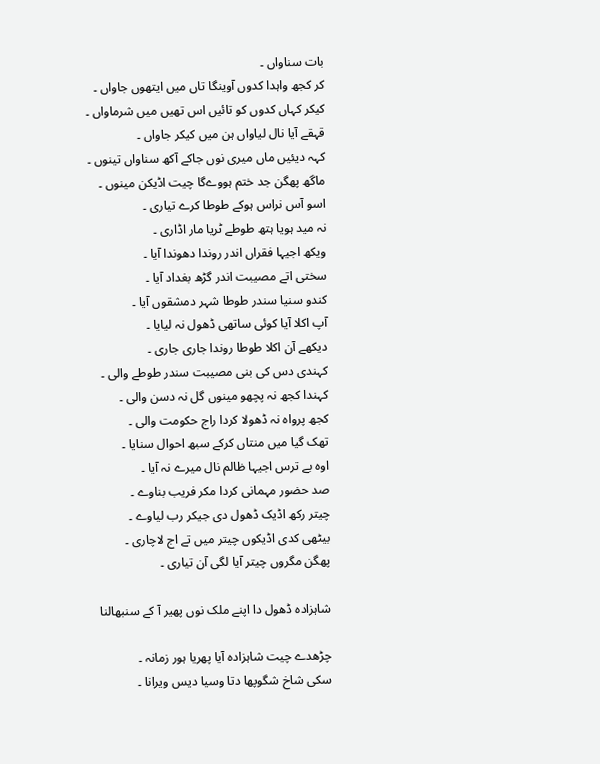بات سناواں ۔
کر کجھ واہدا کدوں آوینگا تاں میں ایتھوں جاواں ۔
کیکر کہاں کدوں کو تائیں اس تھیں میں شرماواں ۔
قہقے آیا نال لیاواں ہن میں کیکر جاواں ۔
کہہ دیئیں ماں میری نوں جاکے آکھ سناواں تینوں ۔
ماگھ پھگن جد ختم ہووےگا چیت اڈیکن مینوں ۔
اسو آس نراس ہوکے طوطا کرے تیاری ۔
نہ مید ہویا ہتھ طوطے ٹریا مار اڈاری ۔
ویکھ اجیہا فقراں اندر روندا دھوندا آیا ۔
سختی اتے مصیبت اندر گڑھ بغداد آیا ۔
کندو سنیا سندر طوطا شہر دمشقوں آیا ۔
آپ اکلا آیا کوئی ساتھی ڈھول نہ لیایا ۔
دیکھے آن اکلا طوطا روندا جاری جاری ۔
کہندی دس کی بنی مصیبت سندر طوطے والی ۔
کہندا کجھ نہ پچھو مینوں گل نہ دسن والی ۔
کجھ پرواہ نہ ڈھولا کردا راج حکومت والی ۔
تھک گیا میں منتاں کرکے سبھ احوال سنایا ۔
اوہ بے ترس اجیہا ظالم نال میرے نہ آیا ۔
صد حضور مہمانی کردا مکر فریب بناوے ۔
چیتر رکھ اڈیک ڈھول دی جیکر رب لیاوے ۔
بیٹھی کدی اڈیکوں چیتر میں تے اج لاچاری ۔
پھگن مگروں چیتر آیا لگی آن تیاری ۔

شاہزادہ ڈھول دا اپنے ملک نوں پھیر آ کے سنبھالنا

چڑھدے چیت شاہزادہ آیا پھریا ہور زمانہ ۔
سکی شاخ شگوپھا دتا وسیا دیس ویرانا ۔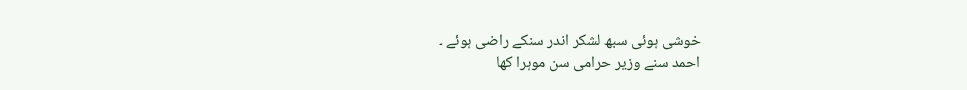خوشی ہوئی سبھ لشکر اندر سنکے راضی ہوئے ۔
احمد سنے وزیر حرامی سن موہرا کھا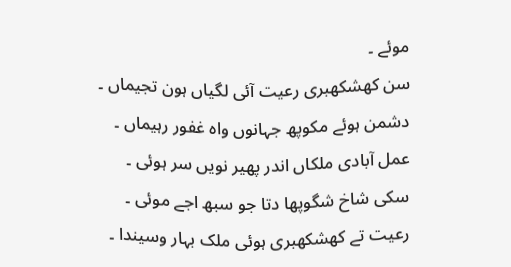موئے ۔
سن کھشکھبری رعیت آئی لگیاں ہون تجیماں ۔
دشمن ہوئے مکوپھ جہانوں واہ غفور رہیماں ۔
عمل آبادی ملکاں اندر پھیر نویں سر ہوئی ۔
سکی شاخ شگوپھا دتا جو سبھ اجے موئی ۔
رعیت تے کھشکھبری ہوئی ملک بہار وسیندا ۔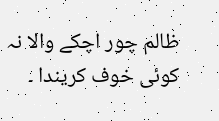ظالم چور اچکے والا نہ کوئی خوف کریندا ۔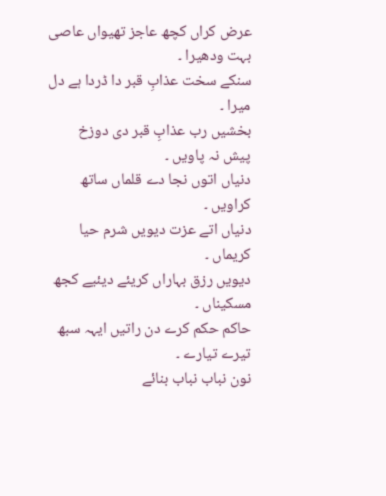عرض کراں کچھ عاجز تھیواں عاصی بہت ودھیرا ۔
سنکے سخت عذابِ قبر دا ڈردا ہے دل میرا ۔
بخشیں رب عذابِ قبر دی دوزخ پیش نہ پاویں ۔
دنیاں اتوں نجا دے قلماں ساتھ کراویں ۔
دنیاں اتے عزت دیویں شرم حیا کریماں ۔
دیویں رزق بہاراں کریئے دیئیے کجھ مسکیناں ۔
حاکم حکم کرے دن راتیں ایہہ سبھ تیرے تیارے ۔
نون نباب نباب بنائے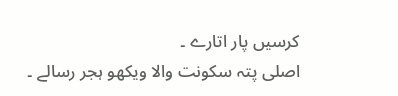کرسیں پار اتارے ۔
اصلی پتہ سکونت والا ویکھو ہجر رسالے ۔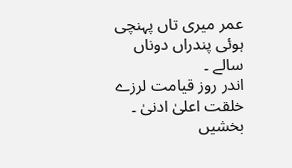عمر میری تاں پہنچی ہوئی پندراں دوناں سالے ۔
اندر روز قیامت لرزے خلقت اعلیٰ ادنیٰ ۔
بخشیں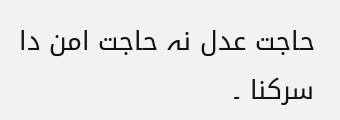حاجت عدل نہ حاجت امن دا سرکنا ۔